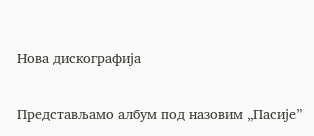Нова дискографија

Представљамо албум под назовим „Пасије”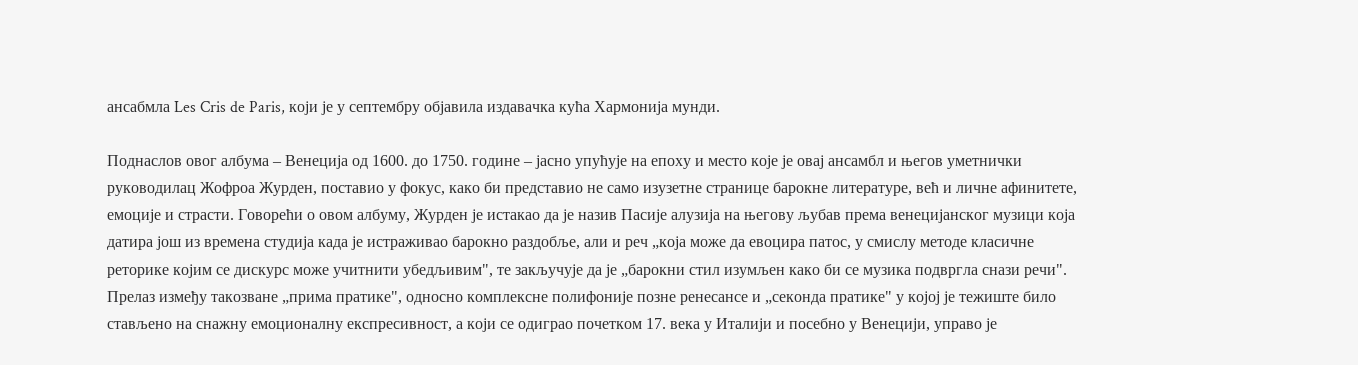ансабмла Les Cris de Paris, који је у септембру објавила издавачка кућа Хармонија мунди.

Поднаслов овог албума – Венеција од 1600. до 1750. године – јасно упућује на епоху и место које је овај ансамбл и његов уметнички руководилац Жофроа Журден, поставио у фокус, како би представио не само изузетне странице барокне литературе, већ и личне афинитете, емоције и страсти. Говорећи о овом албуму, Журден је истакао да је назив Пасије алузија на његову љубав према венецијанског музици која датира још из времена студија када је истраживао барокно раздобље, али и реч „која може да евоцира патос, у смислу методе класичне реторике којим се дискурс може учитнити убедљивим", те закључује да је „барокни стил изумљен како би се музика подвргла снази речи". Прелаз између такозване „прима пратике", односно комплексне полифоније позне ренесансе и „секонда пратике" у којој је тежиште било стављено на снажну емоционалну експресивност, а који се одиграо почетком 17. века у Италији и посебно у Венецији, управо је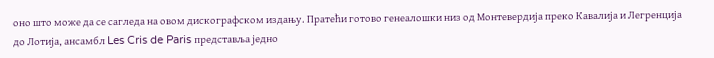оно што може да се сагледа на овом дискографском издању. Пратећи готово генеалошки низ од Монтевердија преко Кавалија и Легренција до Лотија, ансамбл Les Cris de Paris представља једно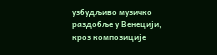узбудљиво музичко раздобље у Венецији, кроз композиције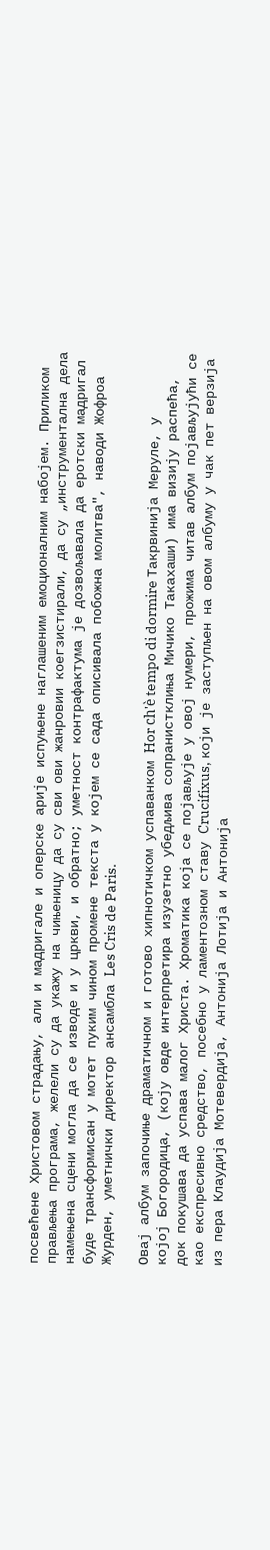посвећене Христовом страдању, али и мадригале и оперске арије испуњене наглашеним емоционалним набојем. Приликом прављења програма, желели су да укажу на чињеницу да су сви ови жанровии коегзистирали, да су „инструментална дела намењена сцени могла да се изводе и у цркви, и обратно; уметност контрафактума је дозвољавала да еротски мадригал буде трансформисан у мотет пуким чином промене текста у којем се сада описивала побожна молитва", наводи Жофроа Журден, уметнички директор ансамбла Les Cris de Paris.

Овај албум започиње драматичном и готово хипнотичком успаванком Hor ch'è tempo di dormire Такрвинија Меруле, у којој Богородица, (коју овде интерпретира изузетно убедљива сопранистклиња Мичико Такахаши) има визију распећа, док покушава да успава малог Христа. Хроматика која се појављује у овој нумери, прожима читав албум појављујући се као експресивно средство, посебно у ламентозном ставу Crucifixus, који је заступљен на овом албуму у чак пет верзија из пера Клаудија Мотевердија, Антонија Лотија и Антонија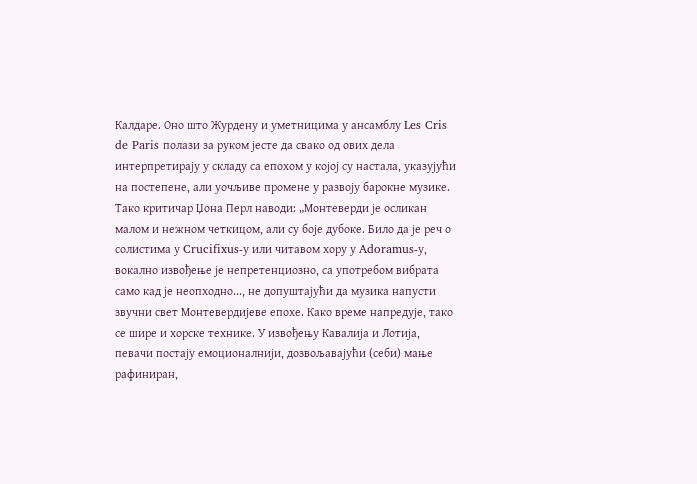Калдаре. Оно што Журдену и уметницима у ансамблу Les Cris de Paris полази за руком јесте да свако од ових дела интерпретирају у складу са епохом у којој су настала, указујући на постепене, али уочљиве промене у развоју барокне музике. Тако критичар Џона Перл наводи: „Монтеверди је осликан малом и нежном четкицом, али су боје дубоке. Било да је реч о солистима у Crucifixus-у или читавом хору у Adoramus-у, вокално извођење је непретенциозно, са употребом вибрата само кад је неопходно..., не допуштајући да музика напусти звучни свет Монтевердијеве епохе. Како време напредује, тако се шире и хорске технике. У извођењу Кавалија и Лотија, певачи постају емоционалнији, дозвољавајући (себи) мање рафиниран,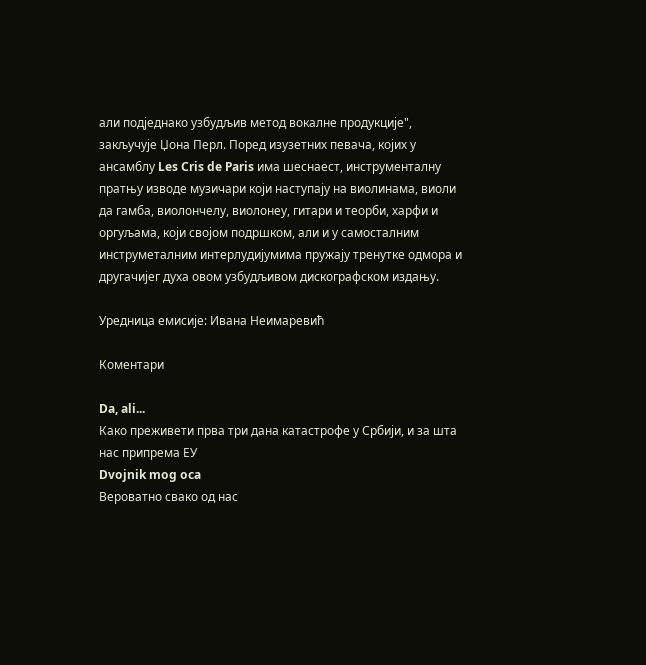али подједнако узбудљив метод вокалне продукције", закључује Џона Перл. Поред изузетних певача, којих у ансамблу Les Cris de Paris има шеснаест, инструменталну пратњу изводе музичари који наступају на виолинама, виоли да гамба, виолончелу, виолонеу, гитари и теорби, харфи и оргуљама, који својом подршком, али и у самосталним инструметалним интерлудијумима пружају тренутке одмора и другачијег духа овом узбудљивом дискографском издању.

Уредница емисије: Ивана Неимаревић

Коментари

Da, ali...
Како преживети прва три дана катастрофе у Србији, и за шта нас припрема ЕУ
Dvojnik mog oca
Вероватно свако од нас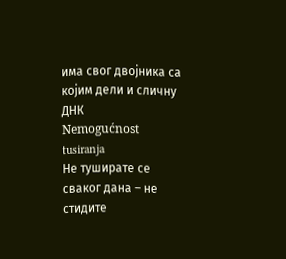има свог двојника са којим дели и сличну ДНК
Nemogućnost tusiranja
Не туширате се сваког дана – не стидите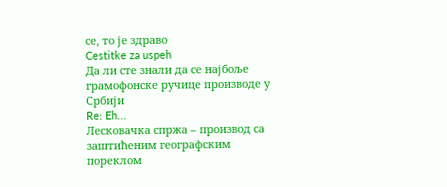се, то је здраво
Cestitke za uspeh
Да ли сте знали да се најбоље грамофонске ручице производе у Србији
Re: Eh...
Лесковачка спржа – производ са заштићеним географским пореклом